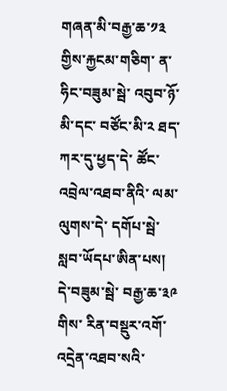གཞན་མི་བརྒྱ་ཆ་༡༣ གྱིས་རྐྱངམ་གཅིག་ ན་ཧིང་བཟུམ་སྦེ་ འབུབ་ཉོ་མི་དང་ བཙོང་མི་༢ ཐད་ཀར་དུ་ཕྱད་དེ་ ཚོང་འབྲེལ་འཐབ་ནིའི་ ལམ་ལུགས་དེ་ དགོཔ་སྦེ་ སླབ་ཡོདཔ་ཨིན་པས།
དེ་བཟུམ་སྦེ་ བརྒྱ་ཆ་༣༩ གིས་ རིན་བསྡུར་འགོ་འདྲེན་འཐབ་སའི་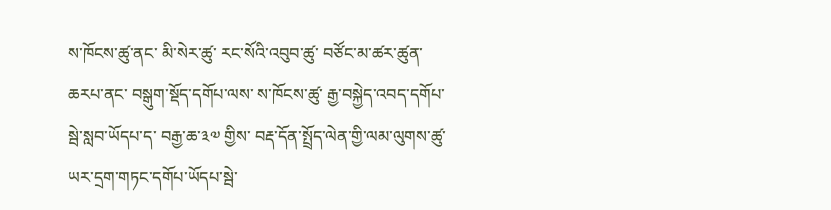ས་ཁོངས་ཚུ་ནང་ མི་སེར་ཚུ་ རང་སོའི་འབུབ་ཚུ་ བཙོང་མ་ཚར་ཚུན་ ཆརཔ་ནང་ བསྒུག་སྡོད་དགོཔ་ལས་ ས་ཁོངས་ཚུ་ རྒྱ་བསྐྱེད་འབད་དགོཔ་སྦེ་སླབ་ཡོདཔ་ད་ བརྒྱ་ཆ་༣༧ གྱིས་ བརྡ་དོན་སྤྲོད་ལེན་གྱི་ལམ་ལུགས་ཚུ་ ཡར་དྲག་གཏང་དགོཔ་ཡོདཔ་སྦེ་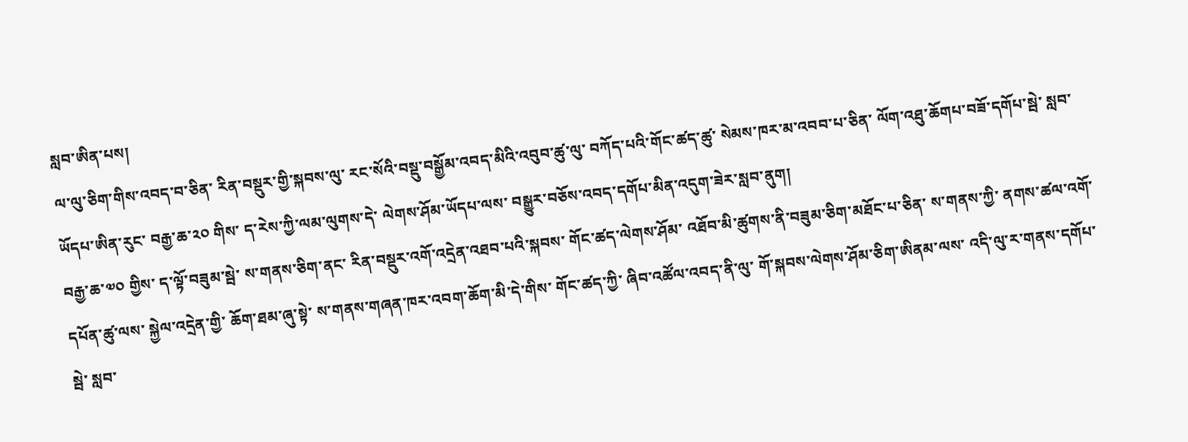སླབ་ཨིན་པས།
ལ་ལུ་ཅིག་གིས་འབད་བ་ཅིན་ རིན་བསྡུར་གྱི་སྐབས་ལུ་ རང་སོའི་བསྡུ་བསྒྱོམ་འབད་མིའི་འབུབ་ཚུ་ལུ་ བཀོད་པའི་གོང་ཚད་ཚུ་ སེམས་ཁར་མ་འབབ་པ་ཅིན་ ལོག་འཐུ་ཆོགཔ་བཟོ་དགོཔ་སྦེ་ སླབ་ཡོདཔ་ཨིན་རུང་ བརྒྱ་ཆ་༢༠ གིས་ ད་རེས་ཀྱི་ལམ་ལུགས་དེ་ ལེགས་ཤོམ་ཡོདཔ་ལས་ བསྒྱུར་བཅོས་འབད་དགོཔ་མིན་འདུག་ཟེར་སླབ་ནུག།
བརྒྱ་ཆ་༧༠ གྱིས་ ད་ལྟོ་བཟུམ་སྦེ་ ས་གནས་ཅིག་ནང་ རིན་བསྡུར་འགོ་འདྲེན་འཐབ་པའི་སྐབས་ གོང་ཚད་ལེགས་ཤོམ་ འཐོབ་མི་ཚུགས་ནི་བཟུམ་ཅིག་མཐོང་པ་ཅིན་ ས་གནས་ཀྱི་ ནགས་ཚལ་འགོ་དཔོན་ཚུ་ལས་ སྐྱེལ་འདྲེན་གྱི་ ཆོག་ཐམ་ཞུ་སྟེ་ ས་གནས་གཞན་ཁར་འབག་ཆོག་མི་དེ་གིས་ གོང་ཚད་ཀྱི་ ཞིབ་འཚོལ་འབད་ནི་ལུ་ གོ་སྐབས་ལེགས་ཤོམ་ཅིག་ཨིནམ་ལས་ འདི་ལུ་ར་གནས་དགོཔ་སྦེ་ སླབ་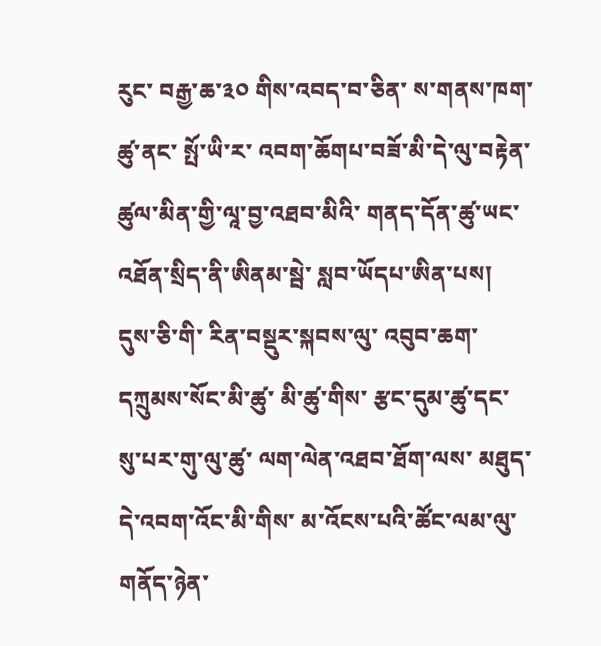རུང་ བརྒྱ་ཆ་༣༠ གིས་འབད་བ་ཅིན་ ས་གནས་ཁག་ཚུ་ནང་ སྤོ་ཡི་ར་ འབག་ཆོགཔ་བཟོ་མི་དེ་ལུ་བརྟེན་ ཚུལ་མིན་གྱི་ལཱ་བྱ་འཐབ་མིའི་ གནད་དོན་ཚུ་ཡང་ འཐོན་སྲིད་ནི་ཨིནམ་སྦེ་ སླབ་ཡོདཔ་ཨིན་པས།
དུས་ཅི་གི་ རིན་བསྡུར་སྐབས་ལུ་ འབུབ་ཆག་དཀྲུམས་སོང་མི་ཚུ་ མི་ཚུ་གིས་ རྩང་དུམ་ཚུ་དང་ སུ་པར་གུ་ལུ་ཚུ་ ལག་ལེན་འཐབ་ཐོག་ལས་ མཐུད་དེ་འབག་འོང་མི་གིས་ མ་འོངས་པའི་ཚོང་ལམ་ལུ་ གནོད་ཉེན་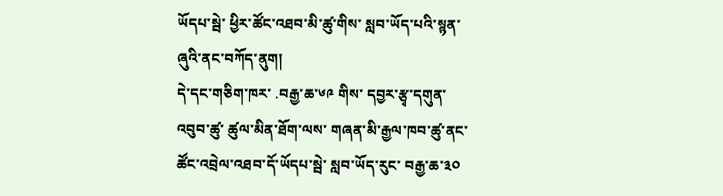ཡོདཔ་སྦེ་ ཕྱིར་ཚོང་འཐབ་མི་ཚུ་གིས་ སླབ་ཡོད་པའི་སྙན་ཞུའི་ནང་བཀོད་ནུག།
དེ་དང་གཅིག་ཁར་ .བརྒྱ་ཆ་༦༩ གིས་ དབྱར་རྩྭ་དགུན་འབུབ་ཚུ་ ཚུལ་མིན་ཐོག་ལས་ གཞན་མི་རྒྱལ་ཁབ་ཚུ་ནང་ ཚོང་འབྲེལ་འཐབ་དོ་ཡོདཔ་སྦེ་ སླབ་ཡོད་རུང་ བརྒྱ་ཆ་༣༠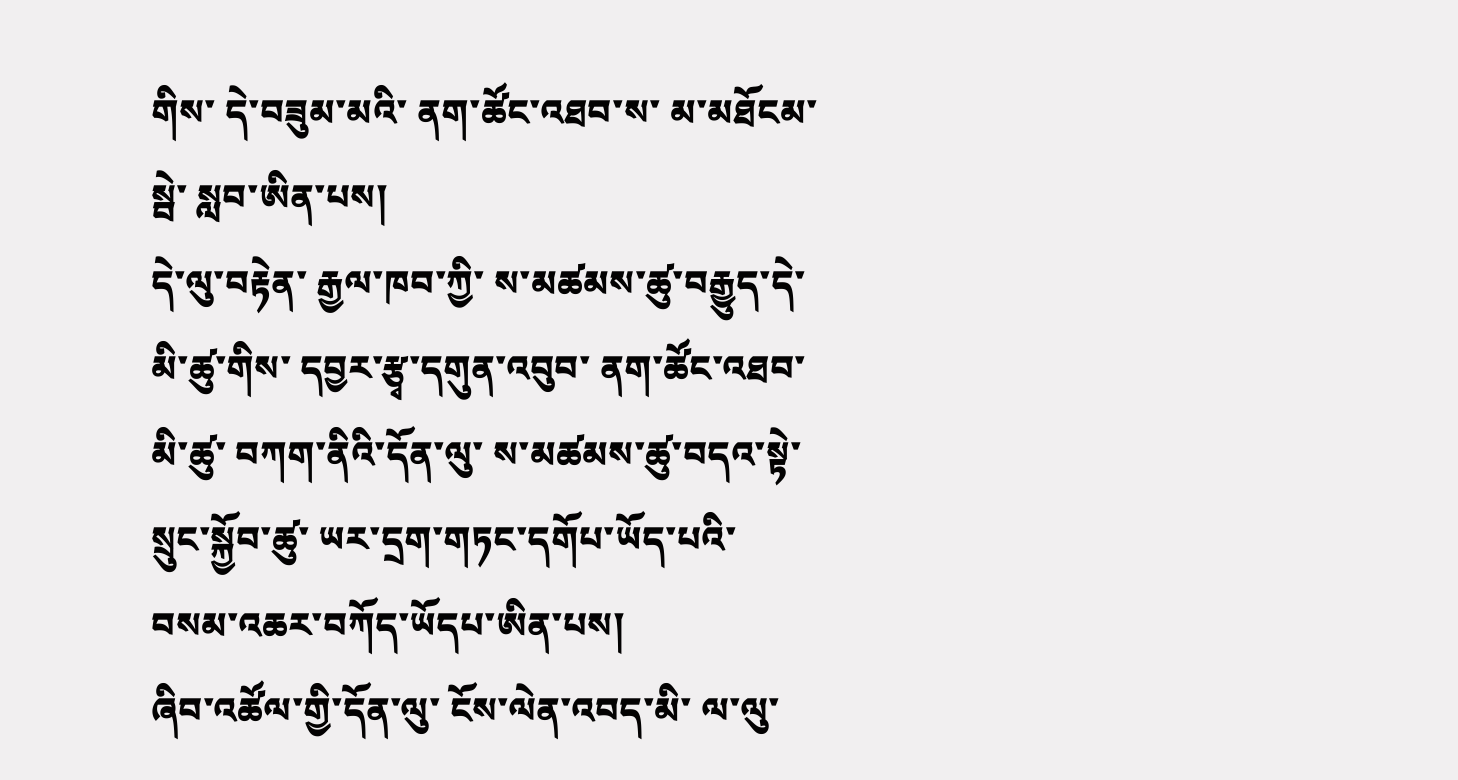གིས་ དེ་བཟུམ་མའི་ ནག་ཚོང་འཐབ་ས་ མ་མཐོངམ་སྦེ་ སླབ་ཨིན་པས།
དེ་ལུ་བརྟེན་ རྒྱལ་ཁབ་ཀྱི་ ས་མཚམས་ཚུ་བརྒྱུད་དེ་ མི་ཚུ་གིས་ དབྱར་རྩྭ་དགུན་འབུབ་ ནག་ཚོང་འཐབ་མི་ཚུ་ བཀག་ནིའི་དོན་ལུ་ ས་མཚམས་ཚུ་བདའ་སྟེ་ སྲུང་སྐྱོབ་ཚུ་ ཡར་དྲག་གཏང་དགོཔ་ཡོད་པའི་ བསམ་འཆར་བཀོད་ཡོདཔ་ཨིན་པས།
ཞིབ་འཚོལ་གྱི་དོན་ལུ་ ངོས་ལེན་འབད་མི་ ལ་ལུ་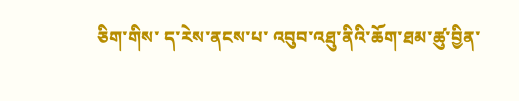ཅིག་གིས་ ད་རེས་ནངས་པ་ འབུབ་འཐུ་ནིའི་ཆོག་ཐམ་ཚུ་བྱིན་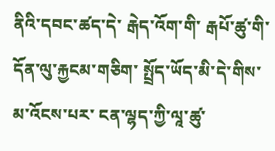ནིའི་དབང་ཚད་དེ་ རྒེད་འོག་གི་ རྒཔོ་ཚུ་གི་དོན་ལུ་རྐྱངམ་གཅིག་ སྤྲོད་ཡོད་མི་དེ་གིས་ མ་འོངས་པར་ ངན་ལྷད་ཀྱི་ལཱ་ཚུ་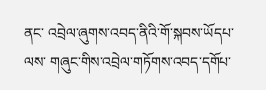ནང་ འབྲེལ་ཞུགས་འབད་ནིའི་གོ་སྐབས་ཡོདཔ་ལས་ གཞུང་གིས་འབྲེལ་གཏོགས་འབད་དགོཔ་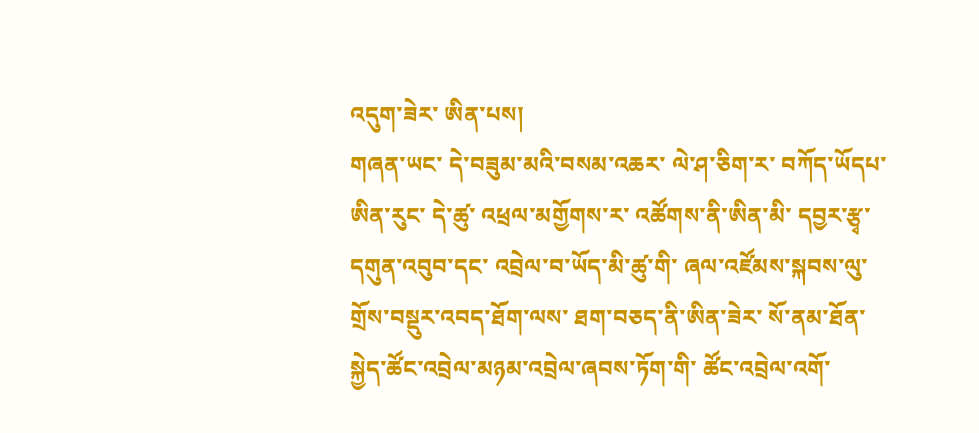འདུག་ཟེར་ ཨིན་པས།
གཞན་ཡང་ དེ་བཟུམ་མའི་བསམ་འཆར་ ལེ་ཤ་ཅིག་ར་ བཀོད་ཡོདཔ་ཨིན་རུང་ དེ་ཚུ་ འཕྲལ་མགྱོགས་ར་ འཚོགས་ནི་ཨིན་མི་ དབྱར་རྩྭ་དགུན་འབུབ་དང་ འབྲེལ་བ་ཡོད་མི་ཚུ་གི་ ཞལ་འཛོམས་སྐབས་ལུ་ གྲོས་བསྡུར་འབད་ཐོག་ལས་ ཐག་བཅད་ནི་ཨིན་ཟེར་ སོ་ནམ་ཐོན་སྐྱེད་ཚོང་འབྲེལ་མཉམ་འབྲེལ་ཞབས་ཏོག་གི་ ཚོང་འབྲེལ་འགོ་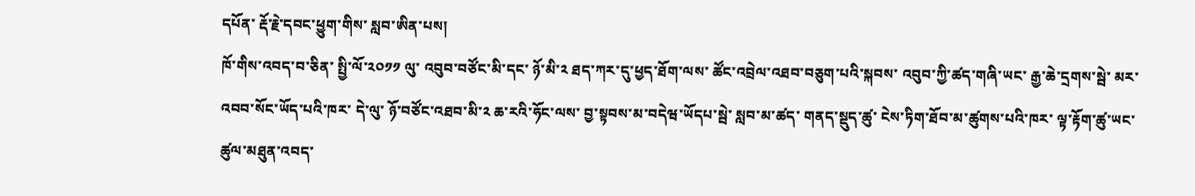དཔོན་ རྡོ་རྗེ་དབང་ཕྱུག་གིས་ སླབ་ཨིན་པས།
ཁོ་གིས་འབད་བ་ཅིན་ སྤྱི་ལོ་༢༠༡༡ ལུ་ འབུབ་བཙོང་མི་དང་ ཉོ་མི་༢ ཐད་ཀར་དུ་ཕྱད་ཐོག་ལས་ ཚོང་འབྲེལ་འཐབ་བཅུག་པའི་སྐབས་ འབུབ་ཀྱི་ཚད་གཞི་ཡང་ རྒྱ་ཆེ་དྲགས་སྦེ་ མར་འབབ་སོང་ཡོད་པའི་ཁར་ དེ་ལུ་ ཉོ་བཙོང་འཐབ་མི་༢ ཆ་རའི་ཧོང་ལས་ བྱ་སྟབས་མ་བདེཝ་ཡོདཔ་སྦེ་ སླབ་མ་ཚད་ གནད་སྡུད་ཚུ་ ངེས་ཏིག་ཐོབ་མ་ཚུགས་པའི་ཁར་ ལྟ་རྟོག་ཚུ་ཡང་ ཚུལ་མཐུན་འབད་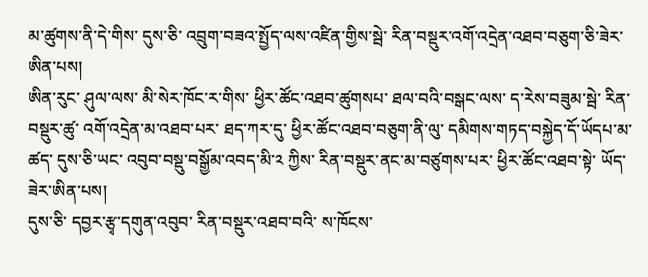མ་ཚུགས་ནི་དེ་གིས་ དུས་ཅི་ འབྲུག་བཟའ་སྤྱོད་ལས་འཛིན་གྱིས་སྦེ་ རིན་བསྡུར་འགོ་འདྲེན་འཐབ་བཅུག་ཅི་ཟེར་ཨིན་པས།
ཨིན་རུང་ ཤུལ་ལས་ མི་སེར་ཁོང་ར་གིས་ ཕྱིར་ཚོང་འཐབ་ཚུགསཔ་ ཐལ་བའི་བསྒང་ལས་ ད་རེས་བཟུམ་སྦེ་ རིན་བསྡུར་ཚུ་ འགོ་འདྲེན་མ་འཐབ་པར་ ཐད་ཀར་དུ་ ཕྱིར་ཚོང་འཐབ་བཅུག་ནི་ལུ་ དམིགས་གཏད་བསྐྱེད་དོ་ཡོདཔ་མ་ཚད་ དུས་ཅི་ཡང་ འབུབ་བསྡུ་བསྒྱོམ་འབད་མི་༢ ཀྱིས་ རིན་བསྡུར་ནང་མ་བཙུགས་པར་ ཕྱིར་ཚོང་འཐབ་སྟེ་ ཡོད་ཟེར་ཨིན་པས།
དུས་ཅི་ དབྱར་རྩྭ་དགུན་འབུབ་ རིན་བསྡུར་འཐབ་བའི་ ས་ཁོངས་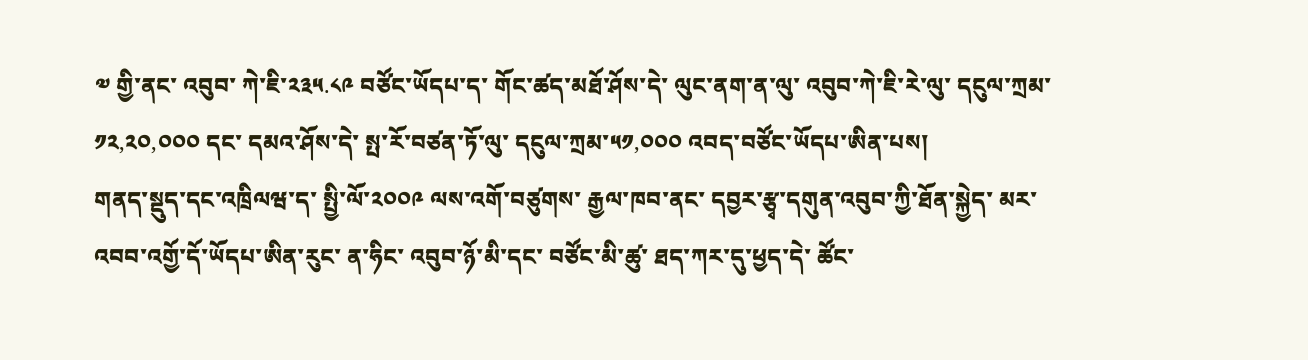༧ གྱི་ནང་ འབུབ་ ཀེ་ཇི་༢༣༥.༨༩ བཙོང་ཡོདཔ་ད་ གོང་ཚད་མཐོ་ཤོས་དེ་ ལུང་ནག་ན་ལུ་ འབུབ་ཀེ་ཇི་རེ་ལུ་ དངུལ་ཀྲམ་༡༢,༢༠,༠༠༠ དང་ དམའ་ཤོས་དེ་ སྤ་རོ་བཙན་ཏོ་ལུ་ དངུལ་ཀྲམ་༥༡,༠༠༠ འབད་བཙོང་ཡོདཔ་ཨིན་པས།
གནད་སྡུད་དང་འཁྲིལཝ་ད་ སྤྱི་ལོ་༢༠༠༩ ལས་འགོ་བཙུགས་ རྒྱལ་ཁབ་ནང་ དབྱར་རྩྭ་དགུན་འབུབ་ཀྱི་ཐོན་སྐྱེད་ མར་འབབ་འགྱོ་དོ་ཡོདཔ་ཨིན་རུང་ ན་ཧིང་ འབུབ་ཉོ་མི་དང་ བཙོང་མི་ཚུ་ ཐད་ཀར་དུ་ཕྱད་དེ་ ཚོང་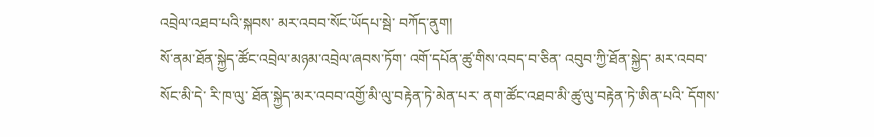འབྲེལ་འཐབ་པའི་སྐབས་ མར་འབབ་སོང་ཡོདཔ་སྦེ་ བཀོད་ནུག།
སོ་ནམ་ཐོན་སྐྱེད་ཚོང་འབྲེལ་མཉམ་འབྲེལ་ཞབས་ཏོག་ འགོ་དཔོན་ཚུ་གིས་འབད་བ་ཅིན་ འབུབ་ཀྱི་ཐོན་སྐྱེད་ མར་འབབ་སོང་མི་དེ་ རི་ཁ་ལུ་ ཐོན་སྐྱེད་མར་འབབ་འགྱོ་མི་ལུ་བརྟེན་ཏེ་མེན་པར་ ནག་ཚོང་འཐབ་མི་ཚུ་ལུ་བརྟེན་ཏེ་ཨིན་པའི་ དོགས་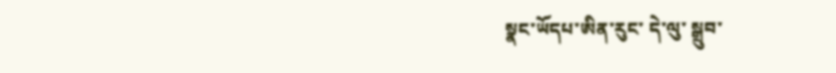སྣང་ཡོདཔ་ཨིན་རུང་ དེ་ལུ་ སྒྲུབ་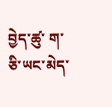བྱེད་ཚུ་ ག་ཅི་ཡང་མེད་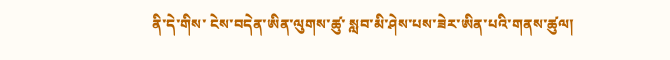ནི་དེ་གིས་ ངེས་བདེན་ཨིན་ལུགས་ཚུ་ སླབ་མི་ཤེས་པས་ཟེར་ཨིན་པའི་གནས་ཚུལ།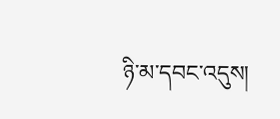ཉི་མ་དབང་འདུས།